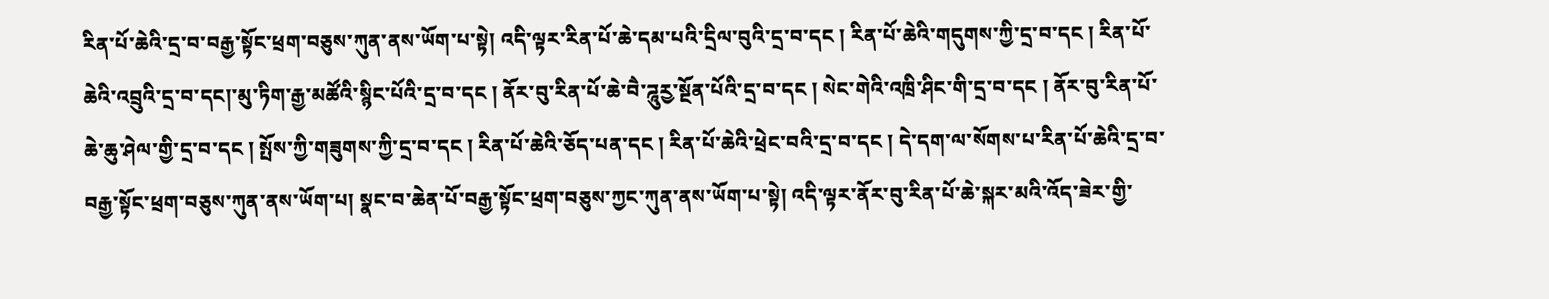རིན་པོ་ཆེའི་དྲ་བ་བརྒྱ་སྟོང་ཕྲག་བཅུས་ཀུན་ནས་ཡོག་པ་སྟེ། འདི་ལྟར་རིན་པོ་ཆེ་དམ་པའི་དྲིལ་བུའི་དྲ་བ་དང ། རིན་པོ་ཆེའི་གདུགས་ཀྱི་དྲ་བ་དང ། རིན་པོ་ཆེའི་འབྲུའི་དྲ་བ་དང།་མུ་ཏིག་རྒྱ་མཚོའི་སྙིང་པོའི་དྲ་བ་དང ། ནོར་བུ་རིན་པོ་ཆེ་བཻ་ཌཱུརྱ་སྔོན་པོའི་དྲ་བ་དང ། སེང་གེའི་འཁྲི་ཤིང་གི་དྲ་བ་དང ། ནོར་བུ་རིན་པོ་ཆེ་ཆུ་ཤེལ་གྱི་དྲ་བ་དང ། སྤོས་ཀྱི་གཟུགས་ཀྱི་དྲ་བ་དང ། རིན་པོ་ཆེའི་ཅོད་པན་དང ། རིན་པོ་ཆེའི་ཕྲེང་བའི་དྲ་བ་དང ། དེ་དག་ལ་སོགས་པ་རིན་པོ་ཆེའི་དྲ་བ་བརྒྱ་སྟོང་ཕྲག་བཅུས་ཀུན་ནས་ཡོག་པ། སྣང་བ་ཆེན་པོ་བརྒྱ་སྟོང་ཕྲག་བཅུས་ཀྱང་ཀུན་ནས་ཡོག་པ་སྟེ། འདི་ལྟར་ནོར་བུ་རིན་པོ་ཆེ་སྐར་མའི་འོད་ཟེར་གྱི་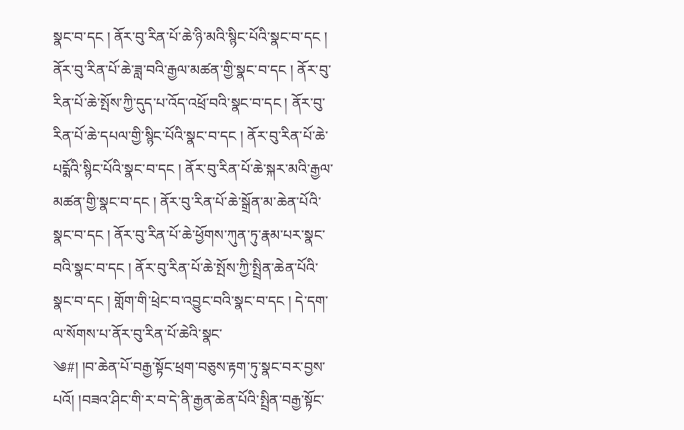སྣང་བ་དང ། ནོར་བུ་རིན་པོ་ཆེ་ཉི་མའི་སྙིང་པོའི་སྣང་བ་དང ། ནོར་བུ་རིན་པོ་ཆེ་ཟླ་བའི་རྒྱལ་མཚན་གྱི་སྣང་བ་དང ། ནོར་བུ་རིན་པོ་ཆེ་སྤོས་ཀྱི་དུད་པ་འོད་འཕྲོ་བའི་སྣང་བ་དང ། ནོར་བུ་རིན་པོ་ཆེ་དཔལ་གྱི་སྙིང་པོའི་སྣང་བ་དང ། ནོར་བུ་རིན་པོ་ཆེ་པདྨོའི་སྙིང་པོའི་སྣང་བ་དང ། ནོར་བུ་རིན་པོ་ཆེ་སྐར་མའི་རྒྱལ་མཚན་གྱི་སྣང་བ་དང ། ནོར་བུ་རིན་པོ་ཆེ་སྒྲོན་མ་ཆེན་པོའི་སྣང་བ་དང ། ནོར་བུ་རིན་པོ་ཆེ་ཕྱོགས་ཀུན་ཏུ་རྣམ་པར་སྣང་བའི་སྣང་བ་དང ། ནོར་བུ་རིན་པོ་ཆེ་སྤོས་ཀྱི་སྤྲིན་ཆེན་པོའི་སྣང་བ་དང ། གློག་གི་ཕྲེང་བ་འབྱུང་བའི་སྣང་བ་དང ། དེ་དག་ལ་སོགས་པ་ནོར་བུ་རིན་པོ་ཆེའི་སྣང་
༄#། །བ་ཆེན་པོ་བརྒྱ་སྟོང་ཕྲག་བཅུས་རྟག་ཏུ་སྣང་བར་བྱས་པའོ། །བཟའ་ཤིང་གི་ར་བ་དེ་ནི་རྒྱན་ཆེན་པོའི་སྤྲིན་བརྒྱ་སྟོང་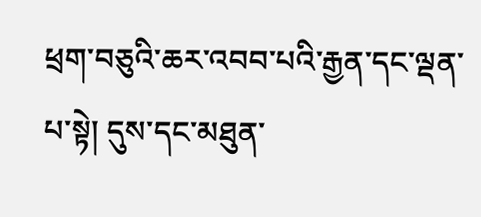ཕྲག་བཅུའི་ཆར་འབབ་པའི་རྒྱན་དང་ལྡན་པ་སྟེ། དུས་དང་མཐུན་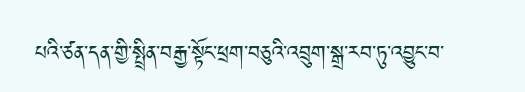པའི་ཙན་དན་གྱི་སྤྲིན་བརྒྱ་སྟོང་ཕྲག་བཅུའི་འབྲུག་སྒྲ་རབ་ཏུ་འབྱུང་བ་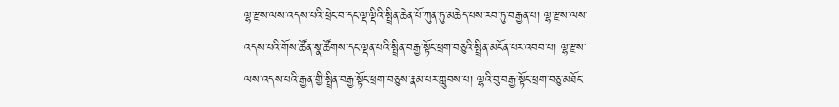ལྷ་རྫས་ལས་འདས་པའི་ཕྲེང་བ་དང་ལྡ་ལྡིའི་སྤྲིན་ཆེན་པོ་ཀུན་ཏུ་མཆེད་པས་རབ་ཏུ་བརྒྱན་པ། ལྷ་རྫས་ལས་འདས་པའི་གོས་ཚོན་སྣ་ཚོགས་དང་ལྡན་པའི་སྤྲིན་བརྒྱ་སྟོང་ཕྲག་བཅུའི་སྤྲིན་མངོན་པར་འབབ་པ། ལྷ་རྫས་ལས་འདས་པའི་རྒྱན་གྱི་སྤྲིན་བརྒྱ་སྟོང་ཕྲག་བཅུས་རྣམ་པར་ཀླུབས་པ། ལྷའི་བུ་བརྒྱ་སྟོང་ཕྲག་བཅུ་མཐོང་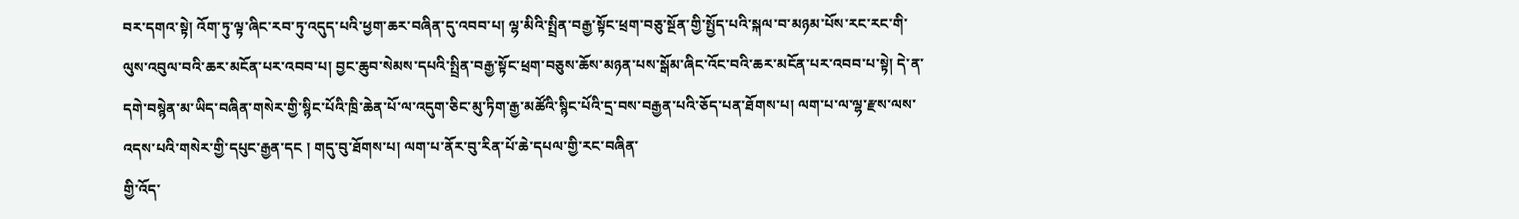བར་དགའ་སྟེ། འོག་ཏུ་ལྟ་ཞིང་རབ་ཏུ་འདུད་པའི་ཕྱག་ཆར་བཞིན་དུ་འབབ་པ། ལྷ་མིའི་སྤྲིན་བརྒྱ་སྟོང་ཕྲག་བཅུ་སྔོན་གྱི་སྤྱོད་པའི་སྐལ་བ་མཉམ་པོས་རང་རང་གི་ལུས་འབུལ་བའི་ཆར་མངོན་པར་འབབ་པ། བྱང་ཆུབ་སེམས་དཔའི་སྤྲིན་བརྒྱ་སྟོང་ཕྲག་བཅུས་ཆོས་མཉན་པས་སྒོམ་ཞིང་འོང་བའི་ཆར་མངོན་པར་འབབ་པ་སྟེ། དེ་ན་དགེ་བསྙེན་མ་ཡིད་བཞིན་གསེར་གྱི་སྙིང་པོའི་ཁྲི་ཆེན་པོ་ལ་འདུག་ཅིང་མུ་ཏིག་རྒྱ་མཚོའི་སྙིང་པོའི་དྲ་བས་བརྒྱན་པའི་ཅོད་པན་ཐོགས་པ། ལག་པ་ལ་ལྷ་རྫས་ལས་འདས་པའི་གསེར་གྱི་དཔུང་རྒྱན་དང ། གདུ་བུ་ཐོགས་པ། ལག་པ་ནོར་བུ་རིན་པོ་ཆེ་དཔལ་གྱི་རང་བཞིན་
གྱི་འོད་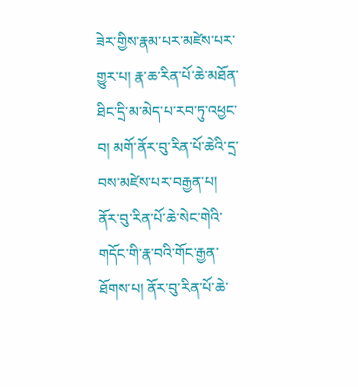ཟེར་གྱིས་རྣམ་པར་མཛེས་པར་གྱུར་པ། རྣ་ཆ་རིན་པོ་ཆེ་མཐོན་ཐིང་དྲི་མ་མེད་པ་རབ་ཏུ་འཕྱང་བ། མགོ་ནོར་བུ་རིན་པོ་ཆེའི་དྲ་བས་མཛེས་པར་བརྒྱན་པ། ནོར་བུ་རིན་པོ་ཆེ་སེང་གེའི་གདོང་གི་རྣ་བའི་གོང་རྒྱན་ཐོགས་པ། ནོར་བུ་རིན་པོ་ཆེ་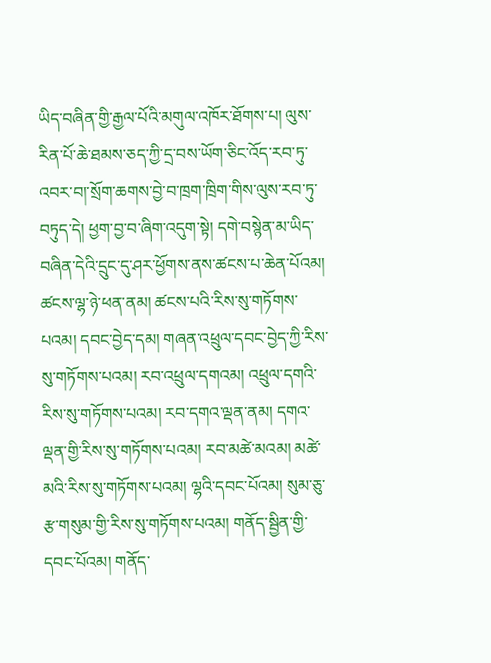ཡིད་བཞིན་གྱི་རྒྱལ་པོའི་མགུལ་འཁོར་ཐོགས་པ། ལུས་རིན་པོ་ཆེ་ཐམས་ཅད་ཀྱི་དྲ་བས་ཡོག་ཅིང་འོད་རབ་ཏུ་འབར་བ།་སྲོག་ཆགས་བྱེ་བ་ཁྲག་ཁྲིག་གིས་ལུས་རབ་ཏུ་བཏུད་དེ། ཕྱག་བྱ་བ་ཞིག་འདུག་སྟེ། དགེ་བསྙེན་མ་ཡིད་བཞིན་དེའི་དྲུང་དུ་ཤར་ཕྱོགས་ནས་ཚངས་པ་ཆེན་པོའམ། ཚངས་ལྷ་ཉེ་ཕན་ནམ། ཚངས་པའི་རིས་སུ་གཏོགས་པའམ། དབང་བྱེད་དམ། གཞན་འཕྲུལ་དབང་བྱེད་ཀྱི་རིས་སུ་གཏོགས་པའམ། རབ་འཕྲུལ་དགའམ། འཕྲུལ་དགའི་རིས་སུ་གཏོགས་པའམ། རབ་དགའ་ལྡན་ནམ། དགའ་ལྡན་གྱི་རིས་སུ་གཏོགས་པའམ། རབ་མཚེ་མའམ། མཚེ་མའི་རིས་སུ་གཏོགས་པའམ། ལྷའི་དབང་པོའམ། སུམ་ཅུ་རྩ་གསུམ་གྱི་རིས་སུ་གཏོགས་པའམ། གནོད་སྦྱིན་གྱི་དབང་པོའམ། གནོད་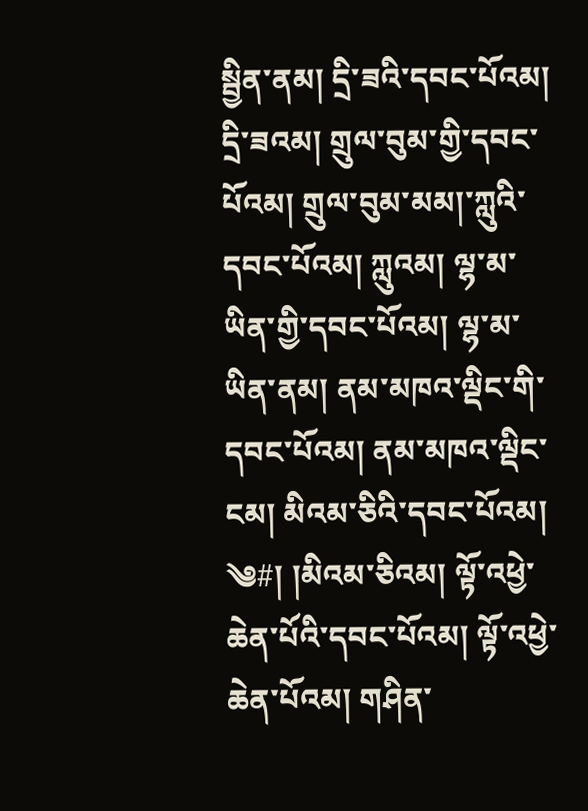སྦྱིན་ནམ། དྲི་ཟའི་དབང་པོའམ། དྲི་ཟའམ། གྲུལ་བུམ་གྱི་དབང་པོའམ། གྲུལ་བུམ་མམ།་ཀླུའི་དབང་པོའམ། ཀླུའམ། ལྷ་མ་ཡིན་གྱི་དབང་པོའམ། ལྷ་མ་ཡིན་ནམ། ནམ་མཁའ་ལྡིང་གི་དབང་པོའམ། ནམ་མཁའ་ལྡིང་ངམ། མིའམ་ཅིའི་དབང་པོའམ།
༄#། །མིའམ་ཅིའམ། ལྟོ་འཕྱེ་ཆེན་པོའི་དབང་པོའམ། ལྟོ་འཕྱེ་ཆེན་པོའམ། གཤིན་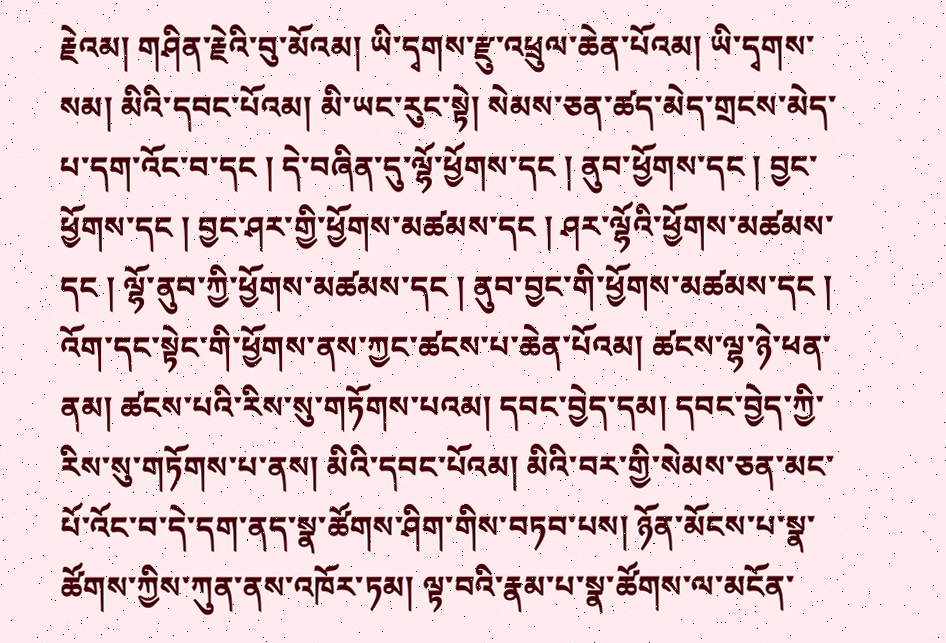རྗེའམ། གཤིན་རྗེའི་བུ་མོའམ། ཡི་དྭགས་རྫུ་འཕྲུལ་ཆེན་པོའམ། ཡི་དྭགས་སམ། མིའི་དབང་པོའམ། མི་ཡང་རུང་སྟེ། སེམས་ཅན་ཚད་མེད་གྲངས་མེད་པ་དག་འོང་བ་དང ། དེ་བཞིན་དུ་ལྷོ་ཕྱོགས་དང ། ནུབ་ཕྱོགས་དང ། བྱང་ཕྱོགས་དང ། བྱང་ཤར་གྱི་ཕྱོགས་མཚམས་དང ། ཤར་ལྷོའི་ཕྱོགས་མཚམས་དང ། ལྷོ་ནུབ་ཀྱི་ཕྱོགས་མཚམས་དང ། ནུབ་བྱང་གི་ཕྱོགས་མཚམས་དང ། འོག་དང་སྟེང་གི་ཕྱོགས་ནས་ཀྱང་ཚངས་པ་ཆེན་པོའམ། ཚངས་ལྷ་ཉེ་ཕན་ནམ། ཚངས་པའི་རིས་སུ་གཏོགས་པའམ། དབང་བྱེད་དམ། དབང་བྱེད་ཀྱི་རིས་སུ་གཏོགས་པ་ནས། མིའི་དབང་པོའམ། མིའི་བར་གྱི་སེམས་ཅན་མང་པོ་འོང་བ་དེ་དག་ནད་སྣ་ཚོགས་ཤིག་གིས་བཏབ་པས། ཉོན་མོངས་པ་སྣ་ཚོགས་ཀྱིས་ཀུན་ནས་འཁོར་ཏམ། ལྟ་བའི་རྣམ་པ་སྣ་ཚོགས་ལ་མངོན་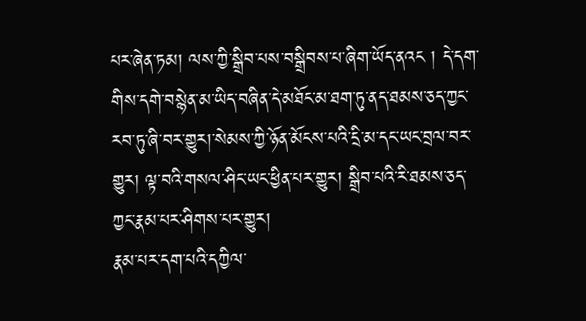པར་ཞེན་ཏམ། ལས་ཀྱི་སྒྲིབ་པས་བསྒྲིབས་པ་ཞིག་ཡོད་ནའང ། དེ་དག་གིས་དགེ་བསྙེན་མ་ཡིད་བཞིན་དེ་མཐོང་མ་ཐག་ཏུ་ནད་ཐམས་ཅད་ཀྱང་རབ་ཏུ་ཞི་བར་གྱུར།་སེམས་ཀྱི་ཉོན་མོངས་པའི་དྲི་མ་དང་ཡང་བྲལ་བར་གྱུར། ལྟ་བའི་གསལ་ཤིང་ཡང་ཕྱིན་པར་གྱུར། སྒྲིབ་པའི་རི་ཐམས་ཅད་ཀྱང་རྣམ་པར་ཤིགས་པར་གྱུར།
རྣམ་པར་དག་པའི་དཀྱིལ་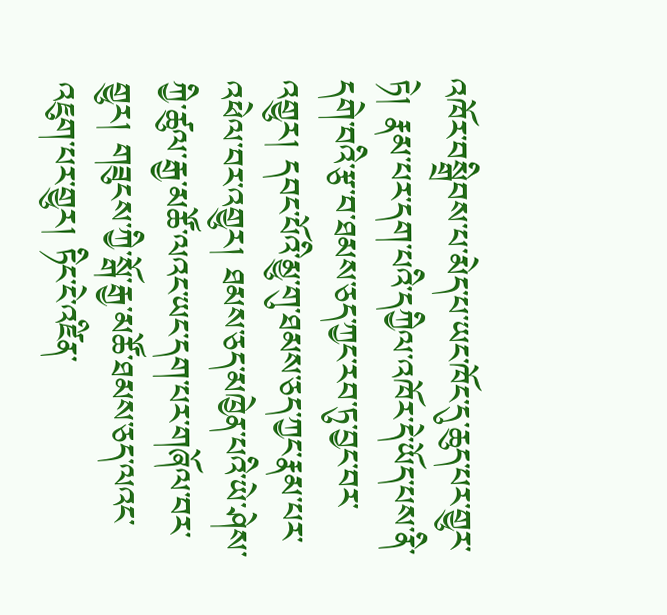འཁོར་བསྒྲིབས་པ་མེད་པ་ཡང་ཁོང་དུ་ཆུད་པར་གྱུར་ཏེ། རྣམ་པར་དག་པའི་དཀྱིལ་འཁོར་དེ་ཡོད་པས་ནི་དགེ་བའི་རྩ་བ་ཐམས་ཅད་ཀྱང་རབ་ཏུ་བྱང་བར་འགྱུར། དབང་པོའི་མྱུ་གུ་ཐམས་ཅད་ཀྱང་རྣམ་པར་འཕེལ་བར་འགྱུར། ཐམས་ཅད་མཁྱེན་པའི་ཡེ་ཤེས་ཀྱི་ཚུལ་རྒྱ་མཚོ་ལའང་ཡང་དག་པར་གཞོལ་བར་གྱུར། གཟུངས་ཀྱི་སྒོ་རྒྱ་མཚོ་ཐམས་ཅད་ལའང་འཇུག་པར་གྱུར། ཏིང་ངེ་འཛིན་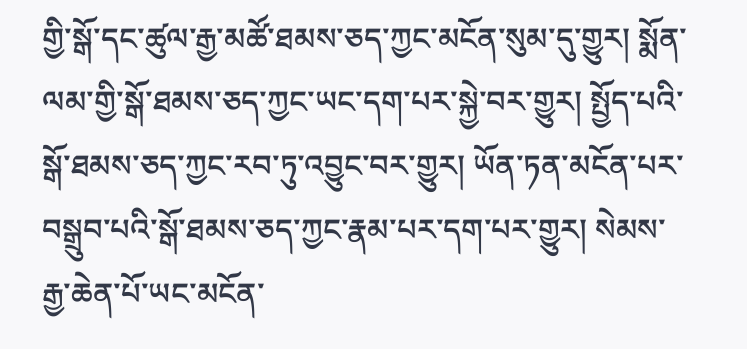གྱི་སྒོ་དང་ཚུལ་རྒྱ་མཚོ་ཐམས་ཅད་ཀྱང་མངོན་སུམ་དུ་གྱུར། སྨོན་ལམ་གྱི་སྒོ་ཐམས་ཅད་ཀྱང་ཡང་དག་པར་སྐྱེ་བར་གྱུར། སྤྱོད་པའི་སྒོ་ཐམས་ཅད་ཀྱང་རབ་ཏུ་འབྱུང་བར་གྱུར། ཡོན་ཏན་མངོན་པར་བསྒྲུབ་པའི་སྒོ་ཐམས་ཅད་ཀྱང་རྣམ་པར་དག་པར་གྱུར། སེམས་རྒྱ་ཆེན་པོ་ཡང་མངོན་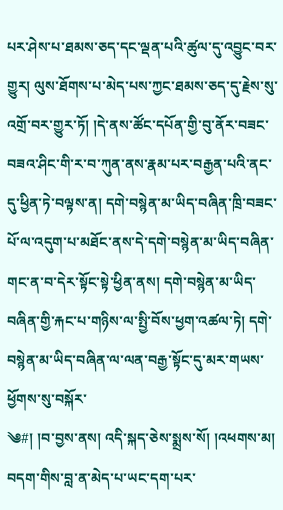པར་ཤེས་པ་ཐམས་ཅད་དང་ལྡན་པའི་ཚུལ་དུ་འབྱུང་བར་གྱུར། ལུས་ཐོགས་པ་མེད་པས་ཀྱང་ཐམས་ཅད་དུ་རྗེས་སུ་འགྲོ་བར་གྱུར་ཏོ། །དེ་ནས་ཚོང་དཔོན་གྱི་བུ་ནོར་བཟང་བཟའ་ཤིང་གི་ར་བ་ཀུན་ནས་རྣམ་པར་བརྒྱན་པའི་ནང་དུ་ཕྱིན་ཏེ་བལྟས་ན། དགེ་བསྙེན་མ་ཡིད་བཞིན་ཁྲི་བཟང་པོ་ལ་འདུག་པ་མཐོང་ནས་དེ་དགེ་བསྙེན་མ་ཡིད་བཞིན་གང་ན་བ་དེར་སྟོང་སྟེ་ཕྱིན་ནས། དགེ་བསྙེན་མ་ཡིད་བཞིན་གྱི་རྐང་པ་གཉིས་ལ་སྤྱི་བོས་ཕྱག་འཚལ་ཏེ། དགེ་བསྙེན་མ་ཡིད་བཞིན་ལ་ལན་བརྒྱ་སྟོང་དུ་མར་གཡས་ཕྱོགས་སུ་བསྐོར་
༄#། །བ་བྱས་ནས། འདི་སྐད་ཅེས་སྨྲས་སོ། །འཕགས་མ། བདག་གིས་བླ་ན་མེད་པ་ཡང་དག་པར་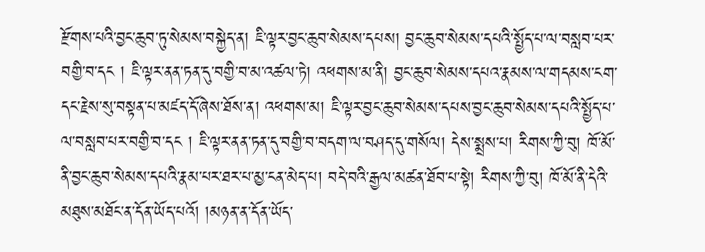རྫོགས་པའི་བྱང་ཆུབ་ཏུ་སེམས་བསྐྱེད་ན། ཇི་ལྟར་བྱང་ཆུབ་སེམས་དཔས། བྱང་ཆུབ་སེམས་དཔའི་སྤྱོད་པ་ལ་བསླབ་པར་བགྱི་བ་དང ། ཇི་ལྟར་ནན་ཏན་དུ་བགྱི་བ་མ་འཚལ་ཏེ། འཕགས་མ་ནི། བྱང་ཆུབ་སེམས་དཔའ་རྣམས་ལ་གདམས་ངག་དང་རྗེས་སུ་བསྟན་པ་མཛད་དོ་ཞེས་ཐོས་ན། འཕགས་མ། ཇི་ལྟར་བྱང་ཆུབ་སེམས་དཔས་བྱང་ཆུབ་སེམས་དཔའི་སྤྱོད་པ་ལ་བསླབ་པར་བགྱི་བ་དང ། ཇི་ལྟར་ནན་ཏན་དུ་བགྱི་བ་བདག་ལ་བཤད་དུ་གསོལ། དེས་སྨྲས་པ། རིགས་ཀྱི་བུ། ཁོ་མོ་ནི་བྱང་ཆུབ་སེམས་དཔའི་རྣམ་པར་ཐར་པ་མྱ་ངན་མེད་པ། བདེ་བའི་རྒྱལ་མཚན་ཐོབ་པ་སྟེ། རིགས་ཀྱི་བུ། ཁོ་མོ་ནི་དེའི་མཐུས་མཐོང་ན་དོན་ཡོད་པའོ། །མཉན་ན་དོན་ཡོད་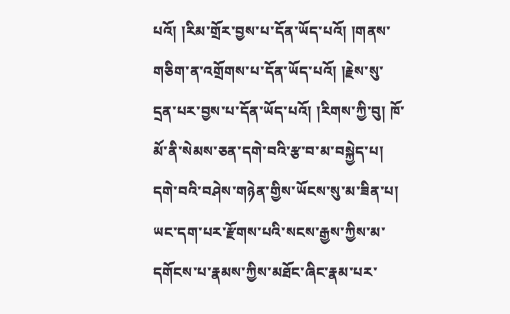པའོ། །རིམ་གྲོར་བྱས་པ་དོན་ཡོད་པའོ། །གནས་གཅིག་ན་འགྲོགས་པ་དོན་ཡོད་པའོ། །རྗེས་སུ་དྲན་པར་བྱས་པ་དོན་ཡོད་པའོ། །རིགས་ཀྱི་བུ། ཁོ་མོ་ནི་སེམས་ཅན་དགེ་བའི་རྩ་བ་མ་བསྐྱེད་པ། དགེ་བའི་བཤེས་གཉེན་གྱིས་ཡོངས་སུ་མ་ཟིན་པ། ཡང་དག་པར་རྫོགས་པའི་སངས་རྒྱས་ཀྱིས་མ་དགོངས་པ་རྣམས་ཀྱིས་མཐོང་ཞིང་རྣམ་པར་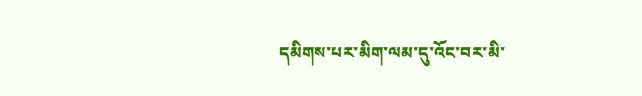དམིགས་པར་མིག་ལམ་དུ་འོང་བར་མི་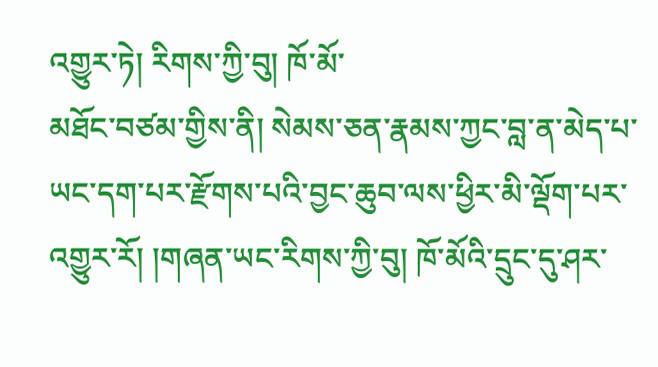འགྱུར་ཏེ། རིགས་ཀྱི་བུ། ཁོ་མོ་
མཐོང་བཙམ་གྱིས་ནི། སེམས་ཅན་རྣམས་ཀྱང་བླ་ན་མེད་པ་ཡང་དག་པར་རྫོགས་པའི་བྱང་ཆུབ་ལས་ཕྱིར་མི་ལྡོག་པར་འགྱུར་རོ། །གཞན་ཡང་རིགས་ཀྱི་བུ། ཁོ་མོའི་དྲུང་དུ་ཤར་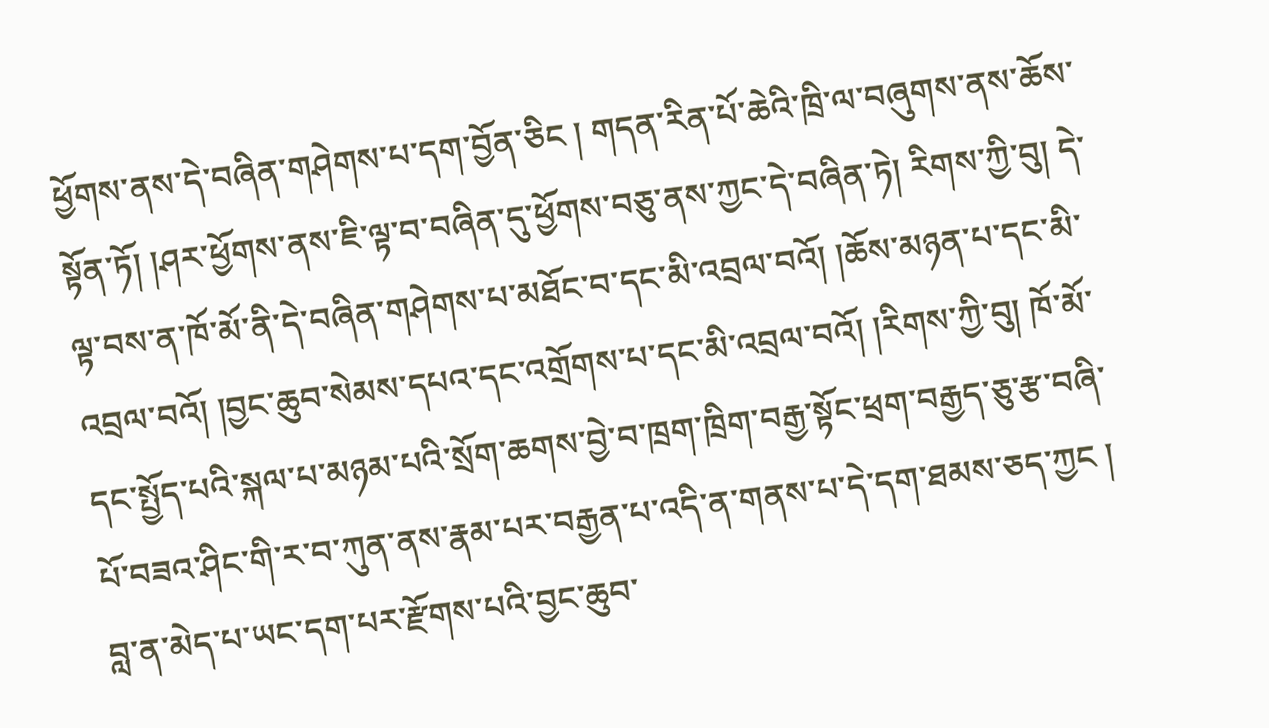ཕྱོགས་ནས་དེ་བཞིན་གཤེགས་པ་དག་བྱོན་ཅིང ། གདན་རིན་པོ་ཆེའི་ཁྲི་ལ་བཞུགས་ནས་ཆོས་སྟོན་ཏོ། །ཤར་ཕྱོགས་ནས་ཇི་ལྟ་བ་བཞིན་དུ་ཕྱོགས་བཅུ་ནས་ཀྱང་དེ་བཞིན་ཏེ། རིགས་ཀྱི་བུ། དེ་ལྟ་བས་ན་ཁོ་མོ་ནི་དེ་བཞིན་གཤེགས་པ་མཐོང་བ་དང་མི་འབྲལ་བའོ། །ཆོས་མཉན་པ་དང་མི་འབྲལ་བའོ། །བྱང་ཆུབ་སེམས་དཔའ་དང་འགྲོགས་པ་དང་མི་འབྲལ་བའོ། །རིགས་ཀྱི་བུ། ཁོ་མོ་དང་སྤྱོད་པའི་སྐལ་པ་མཉམ་པའི་སྲོག་ཆགས་བྱེ་བ་ཁྲག་ཁྲིག་བརྒྱ་སྟོང་ཕྲག་བརྒྱད་ཅུ་རྩ་བཞི་པོ་བཟའ་ཤིང་གི་ར་བ་ཀུན་ནས་རྣམ་པར་བརྒྱན་པ་འདི་ན་གནས་པ་དེ་དག་ཐམས་ཅད་ཀྱང ། བླ་ན་མེད་པ་ཡང་དག་པར་རྫོགས་པའི་བྱང་ཆུབ་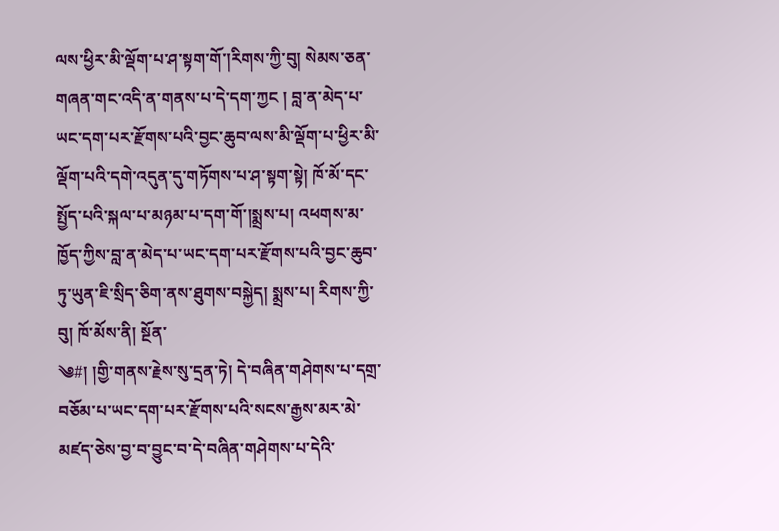ལས་ཕྱིར་མི་ལྡོག་པ་ཤ་སྟག་གོ་།རིགས་ཀྱི་བུ། སེམས་ཅན་གཞན་གང་འདི་ན་གནས་པ་དེ་དག་ཀྱང ། བླ་ན་མེད་པ་ཡང་དག་པར་རྫོགས་པའི་བྱང་ཆུབ་ལས་མི་ལྡོག་པ་ཕྱིར་མི་ལྡོག་པའི་དགེ་འདུན་དུ་གཏོགས་པ་ཤ་སྟག་སྟེ། ཁོ་མོ་དང་སྤྱོད་པའི་སྐལ་པ་མཉམ་པ་དག་གོ་།སྨྲས་པ། འཕགས་མ་ཁྱོད་ཀྱིས་བླ་ན་མེད་པ་ཡང་དག་པར་རྫོགས་པའི་བྱང་ཆུབ་ཏུ་ཡུན་ཇི་སྲིད་ཅིག་ནས་ཐུགས་བསྐྱེད། སྨྲས་པ། རིགས་ཀྱི་བུ། ཁོ་མོས་ནི། སྔོན་
༄#། །གྱི་གནས་རྗེས་སུ་དྲན་ཏེ། དེ་བཞིན་གཤེགས་པ་དགྲ་བཅོམ་པ་ཡང་དག་པར་རྫོགས་པའི་སངས་རྒྱས་མར་མེ་མཛད་ཅེས་བྱ་བ་བྱུང་བ་དེ་བཞིན་གཤེགས་པ་དེའི་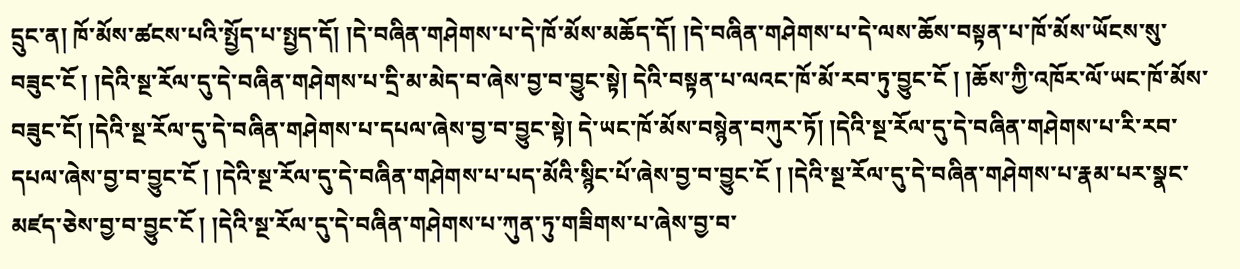དྲུང་ན། ཁོ་མོས་ཚངས་པའི་སྤྱོད་པ་སྤྱད་དོ། །དེ་བཞིན་གཤེགས་པ་དེ་ཁོ་མོས་མཆོད་དོ། །དེ་བཞིན་གཤེགས་པ་དེ་ལས་ཆོས་བསྟན་པ་ཁོ་མོས་ཡོངས་སུ་བཟུང་ངོ ། །དེའི་སྔ་རོལ་དུ་དེ་བཞིན་གཤེགས་པ་དྲི་མ་མེད་བ་ཞེས་བྱ་བ་བྱུང་སྟེ། དེའི་བསྟན་པ་ལའང་ཁོ་མོ་རབ་ཏུ་བྱུང་ངོ ། །ཆོས་ཀྱི་འཁོར་ལོ་ཡང་ཁོ་མོས་བཟུང་ངོ། །དེའི་སྔ་རོལ་དུ་དེ་བཞིན་གཤེགས་པ་དཔལ་ཞེས་བྱ་བ་བྱུང་སྟེ། དེ་ཡང་ཁོ་མོས་བསྙེན་བཀུར་ཏོ། །དེའི་སྔ་རོལ་དུ་དེ་བཞིན་གཤེགས་པ་རི་རབ་དཔལ་ཞེས་བྱ་བ་བྱུང་ངོ ། །དེའི་སྔ་རོལ་དུ་དེ་བཞིན་གཤེགས་པ་པད་མོའི་སྙིང་པོ་ཞེས་བྱ་བ་བྱུང་ངོ ། །དེའི་སྔ་རོལ་དུ་དེ་བཞིན་གཤེགས་པ་རྣམ་པར་སྣང་མཛད་ཅེས་བྱ་བ་བྱུང་ངོ ། །དེའི་སྔ་རོལ་དུ་དེ་བཞིན་གཤེགས་པ་ཀུན་ཏུ་གཟིགས་པ་ཞེས་བྱ་བ་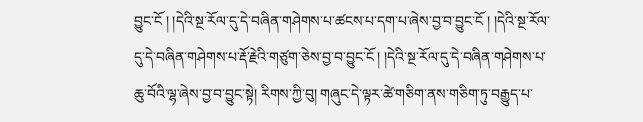བྱུང་ངོ ། །དེའི་སྔ་རོལ་དུ་དེ་བཞིན་གཤེགས་པ་ཚངས་པ་དག་པ་ཞེས་བྱ་བ་བྱུང་ངོ ། །དེའི་སྔ་རོལ་དུ་དེ་བཞིན་གཤེགས་པ་རྡོ་རྗེའི་གཙུག་ཅེས་བྱ་བ་བྱུང་ངོ ། །དེའི་སྔ་རོལ་དུ་དེ་བཞིན་གཤེགས་པ་ཆུ་བོའི་ལྷ་ཞེས་བྱ་བ་བྱུང་སྟེ། རིགས་ཀྱི་བུ། གཞུང་དེ་ལྟར་ཚེ་གཅིག་ནས་གཅིག་ཏུ་བརྒྱུད་པ་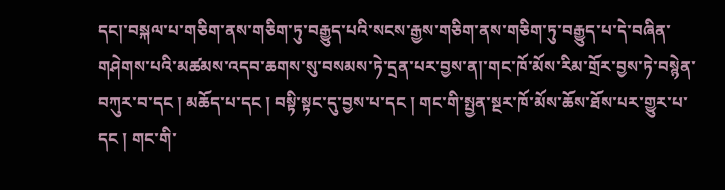དང།་བསྐལ་པ་གཅིག་ནས་གཅིག་ཏུ་བརྒྱུད་པའི་སངས་རྒྱས་གཅིག་ནས་གཅིག་ཏུ་བརྒྱུད་པ་དེ་བཞིན་གཤེགས་པའི་མཚམས་འདབ་ཆགས་སུ་བསམས་ཏེ་དྲན་པར་བྱས་ན།་གང་ཁོ་མོས་རིམ་གྲོར་བྱས་ཏེ་བསྙེན་བཀུར་བ་དང ། མཆོད་པ་དང ། བསྟི་སྟང་དུ་བྱས་པ་དང ། གང་གི་སྤྱན་སྔར་ཁོ་མོས་ཆོས་ཐོས་པར་གྱུར་པ་དང ། གང་གི་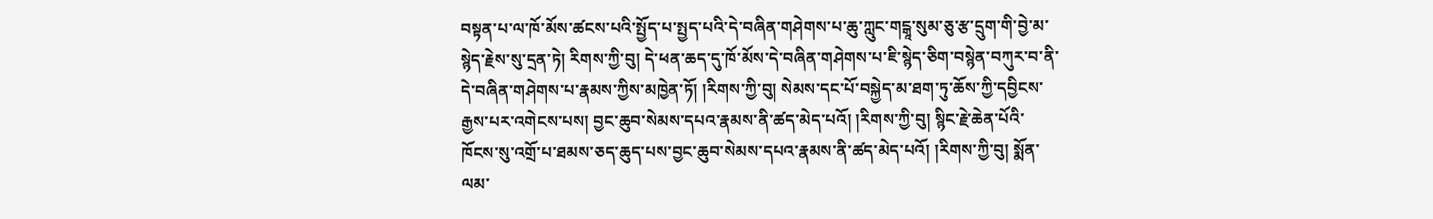བསྟན་པ་ལ་ཁོ་མོས་ཚངས་པའི་སྤྱོད་པ་སྤྱད་པའི་དེ་བཞིན་གཤེགས་པ་ཆུ་ཀླུང་གངྒཱ་སུམ་ཅུ་རྩ་དྲུག་གི་བྱེ་མ་སྙེད་རྗེས་སུ་དྲན་ཏེ། རིགས་ཀྱི་བུ། དེ་ཕན་ཆད་དུ་ཁོ་མོས་དེ་བཞིན་གཤེགས་པ་ཇི་སྙེད་ཅིག་བསྙེན་བཀུར་བ་ནི་དེ་བཞིན་གཤེགས་པ་རྣམས་ཀྱིས་མཁྱེན་ཏོ། །རིགས་ཀྱི་བུ། སེམས་དང་པོ་བསྐྱེད་མ་ཐག་ཏུ་ཆོས་ཀྱི་དབྱིངས་རྒྱས་པར་འགེངས་པས། བྱང་ཆུབ་སེམས་དཔའ་རྣམས་ནི་ཚད་མེད་པའོ། །རིགས་ཀྱི་བུ། སྙིང་རྗེ་ཆེན་པོའི་ཁོངས་སུ་འགྲོ་པ་ཐམས་ཅད་ཆུད་པས་བྱང་ཆུབ་སེམས་དཔའ་རྣམས་ནི་ཚད་མེད་པའོ། །རིགས་ཀྱི་བུ། སྨོན་ལམ་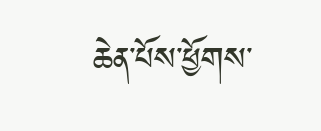ཆེན་པོས་ཕྱོགས་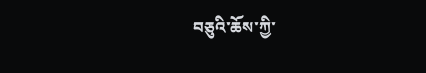བཅུའི་ཆོས་ཀྱི་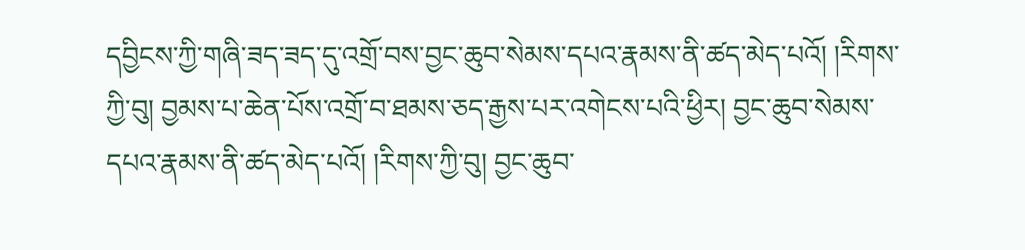དབྱིངས་ཀྱི་གཞི་ཟད་ཟད་དུ་འགྲོ་བས་བྱང་ཆུབ་སེམས་དཔའ་རྣམས་ནི་ཚད་མེད་པའོ། །རིགས་ཀྱི་བུ། བྱམས་པ་ཆེན་པོས་འགྲོ་བ་ཐམས་ཅད་རྒྱས་པར་འགེངས་པའི་ཕྱིར། བྱང་ཆུབ་སེམས་དཔའ་རྣམས་ནི་ཚད་མེད་པའོ། །རིགས་ཀྱི་བུ། བྱང་ཆུབ་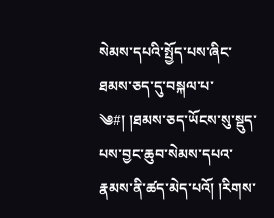སེམས་དཔའི་སྤྱོད་པས་ཞིང་ཐམས་ཅད་དུ་བསྐལ་པ་
༄#། །ཐམས་ཅད་ཡོངས་སུ་སྡུད་པས་བྱང་ཆུབ་སེམས་དཔའ་རྣམས་ནི་ཚད་མེད་པའོ། །རིགས་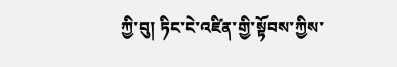ཀྱི་བུ། ཏིང་ངེ་འཛིན་གྱི་སྟོབས་ཀྱིས་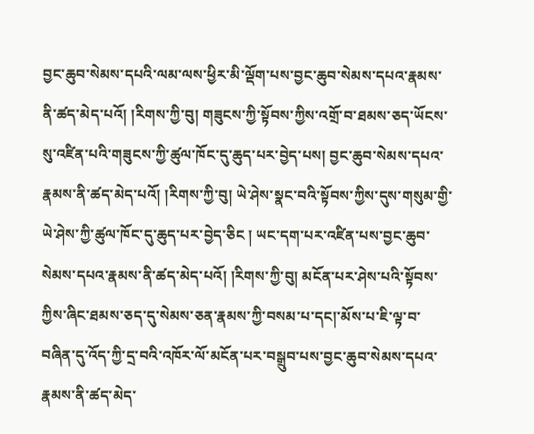བྱང་ཆུབ་སེམས་དཔའི་ལམ་ལས་ཕྱིར་མི་ལྡོག་པས་བྱང་ཆུབ་སེམས་དཔའ་རྣམས་ནི་ཚད་མེད་པའོ། །རིགས་ཀྱི་བུ། གཟུངས་ཀྱི་སྟོབས་ཀྱིས་འགྲོ་བ་ཐམས་ཅད་ཡོངས་སུ་འཛིན་པའི་གཟུངས་ཀྱི་ཚུལ་ཁོང་དུ་ཆུད་པར་བྱེད་པས། བྱང་ཆུབ་སེམས་དཔའ་རྣམས་ནི་ཚད་མེད་པའོ། །རིགས་ཀྱི་བུ། ཡེ་ཤེས་སྣང་བའི་སྟོབས་ཀྱིས་དུས་གསུམ་གྱི་ཡེ་ཤེས་ཀྱི་ཚུལ་ཁོང་དུ་ཆུད་པར་བྱེད་ཅིང ། ཡང་དག་པར་འཛིན་པས་བྱང་ཆུབ་སེམས་དཔའ་རྣམས་ནི་ཚད་མེད་པའོ། །རིགས་ཀྱི་བུ། མངོན་པར་ཤེས་པའི་སྟོབས་ཀྱིས་ཞིང་ཐམས་ཅད་དུ་སེམས་ཅན་རྣམས་ཀྱི་བསམ་པ་དང།་མོས་པ་ཇི་ལྟ་བ་བཞིན་དུ་འོད་ཀྱི་དྲ་བའི་འཁོར་ལོ་མངོན་པར་བསྒྲུབ་པས་བྱང་ཆུབ་སེམས་དཔའ་རྣམས་ནི་ཚད་མེད་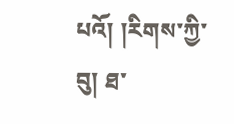པའོ། །རིགས་ཀྱི་བུ། ཐ་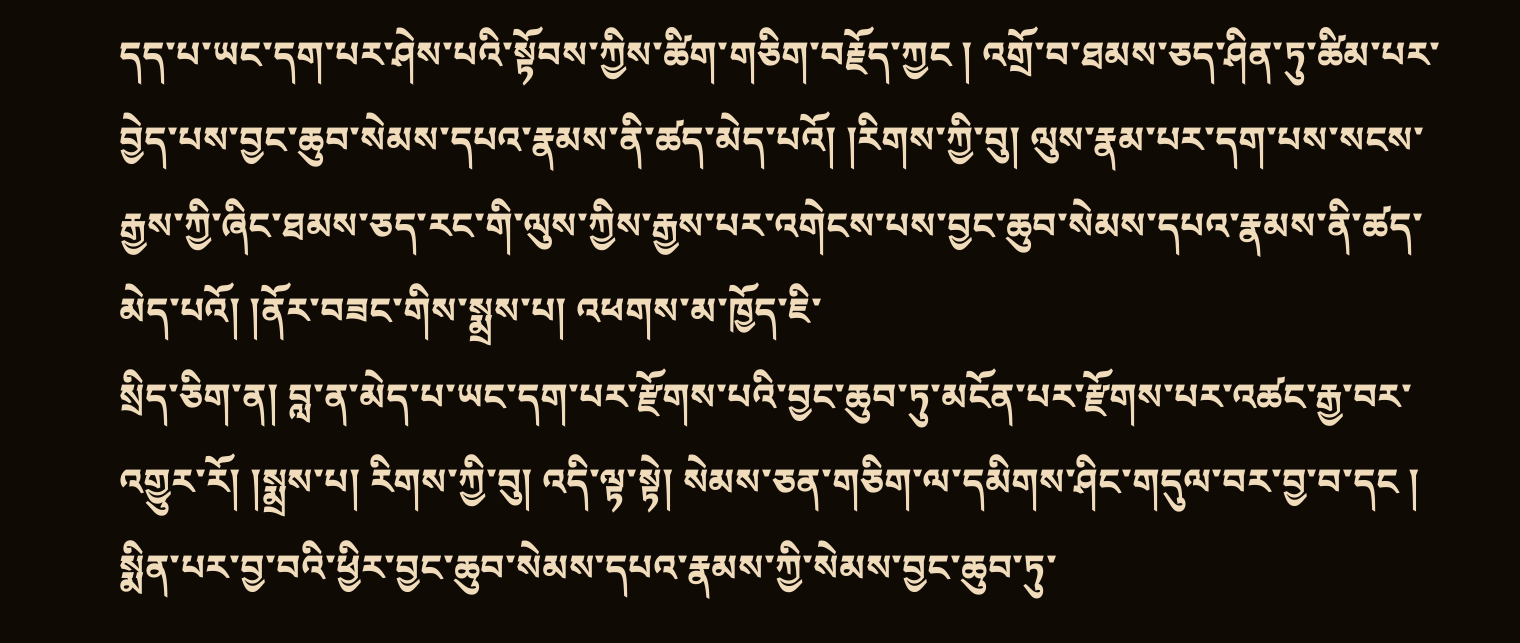དད་པ་ཡང་དག་པར་ཤེས་པའི་སྟོབས་ཀྱིས་ཚིག་གཅིག་བརྗོད་ཀྱང ། འགྲོ་བ་ཐམས་ཅད་ཤིན་ཏུ་ཚིམ་པར་བྱེད་པས་བྱང་ཆུབ་སེམས་དཔའ་རྣམས་ནི་ཚད་མེད་པའོ། །རིགས་ཀྱི་བུ། ལུས་རྣམ་པར་དག་པས་སངས་རྒྱས་ཀྱི་ཞིང་ཐམས་ཅད་རང་གི་ལུས་ཀྱིས་རྒྱས་པར་འགེངས་པས་བྱང་ཆུབ་སེམས་དཔའ་རྣམས་ནི་ཚད་མེད་པའོ། །ནོར་བཟང་གིས་སྨྲས་པ། འཕགས་མ་ཁྱོད་ཇི་
སྲིད་ཅིག་ན། བླ་ན་མེད་པ་ཡང་དག་པར་རྫོགས་པའི་བྱང་ཆུབ་ཏུ་མངོན་པར་རྫོགས་པར་འཚང་རྒྱ་བར་འགྱུར་རོ། །སྨྲས་པ། རིགས་ཀྱི་བུ། འདི་ལྟ་སྟེ། སེམས་ཅན་གཅིག་ལ་དམིགས་ཤིང་གདུལ་བར་བྱ་བ་དང ། སྨིན་པར་བྱ་བའི་ཕྱིར་བྱང་ཆུབ་སེམས་དཔའ་རྣམས་ཀྱི་སེམས་བྱང་ཆུབ་ཏུ་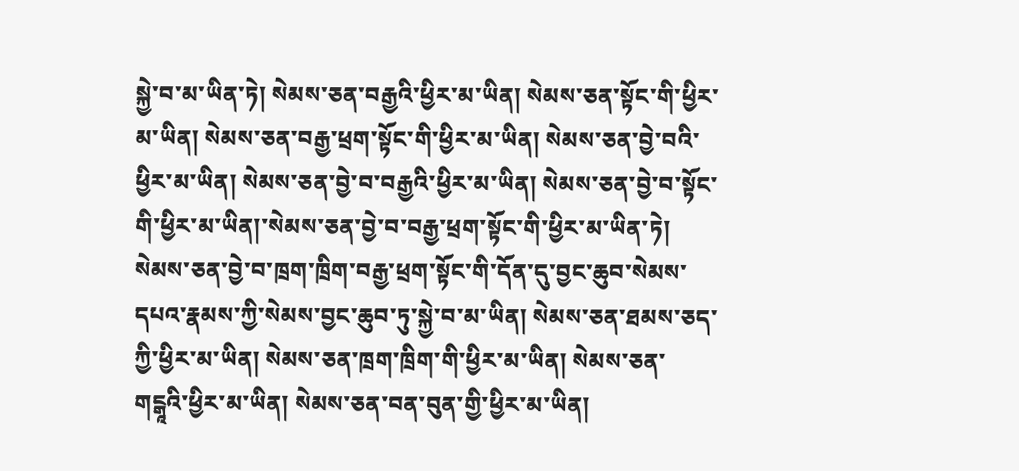སྐྱེ་བ་མ་ཡིན་ཏེ། སེམས་ཅན་བརྒྱའི་ཕྱིར་མ་ཡིན། སེམས་ཅན་སྟོང་གི་ཕྱིར་མ་ཡིན། སེམས་ཅན་བརྒྱ་ཕྲག་སྟོང་གི་ཕྱིར་མ་ཡིན། སེམས་ཅན་བྱེ་བའི་ཕྱིར་མ་ཡིན། སེམས་ཅན་བྱེ་བ་བརྒྱའི་ཕྱིར་མ་ཡིན། སེམས་ཅན་བྱེ་བ་སྟོང་གི་ཕྱིར་མ་ཡིན།་སེམས་ཅན་བྱེ་བ་བརྒྱ་ཕྲག་སྟོང་གི་ཕྱིར་མ་ཡིན་ཏེ། སེམས་ཅན་བྱེ་བ་ཁྲག་ཁྲིག་བརྒྱ་ཕྲག་སྟོང་གི་དོན་དུ་བྱང་ཆུབ་སེམས་དཔའ་རྣམས་ཀྱི་སེམས་བྱང་ཆུབ་ཏུ་སྐྱེ་བ་མ་ཡིན། སེམས་ཅན་ཐམས་ཅད་ཀྱི་ཕྱིར་མ་ཡིན། སེམས་ཅན་ཁྲག་ཁྲིག་གི་ཕྱིར་མ་ཡིན། སེམས་ཅན་གངྒཱའི་ཕྱིར་མ་ཡིན། སེམས་ཅན་བན་བུན་གྱི་ཕྱིར་མ་ཡིན།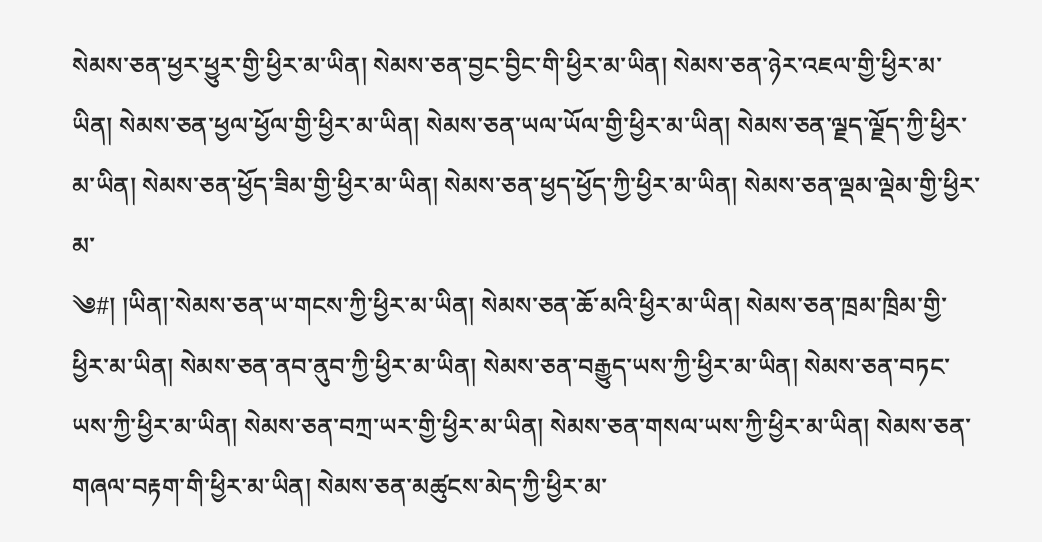སེམས་ཅན་ཕྱར་ཕྱུར་གྱི་ཕྱིར་མ་ཡིན། སེམས་ཅན་བྱང་བྱིང་གི་ཕྱིར་མ་ཡིན། སེམས་ཅན་ཉེར་འཇལ་གྱི་ཕྱིར་མ་ཡིན། སེམས་ཅན་ཕྱལ་ཕྱོལ་གྱི་ཕྱིར་མ་ཡིན། སེམས་ཅན་ཡལ་ཡོལ་གྱི་ཕྱིར་མ་ཡིན། སེམས་ཅན་ལྗད་ལྗོད་ཀྱི་ཕྱིར་མ་ཡིན། སེམས་ཅན་ཕྱོད་ཟིམ་གྱི་ཕྱིར་མ་ཡིན། སེམས་ཅན་ཕྱད་ཕྱོད་ཀྱི་ཕྱིར་མ་ཡིན། སེམས་ཅན་ལྡམ་ལྡེམ་གྱི་ཕྱིར་མ་
༄#། །ཡིན།་སེམས་ཅན་ཡ་གངས་ཀྱི་ཕྱིར་མ་ཡིན། སེམས་ཅན་ཆོ་མའི་ཕྱིར་མ་ཡིན། སེམས་ཅན་ཁྲམ་ཁྲིམ་གྱི་ཕྱིར་མ་ཡིན། སེམས་ཅན་ནབ་ནུབ་ཀྱི་ཕྱིར་མ་ཡིན། སེམས་ཅན་བརྒྱུད་ཡས་ཀྱི་ཕྱིར་མ་ཡིན། སེམས་ཅན་བཏང་ཡས་ཀྱི་ཕྱིར་མ་ཡིན། སེམས་ཅན་བཀྲ་ཡར་གྱི་ཕྱིར་མ་ཡིན། སེམས་ཅན་གསལ་ཡས་ཀྱི་ཕྱིར་མ་ཡིན། སེམས་ཅན་གཞལ་བརྟག་གི་ཕྱིར་མ་ཡིན། སེམས་ཅན་མཚུངས་མེད་ཀྱི་ཕྱིར་མ་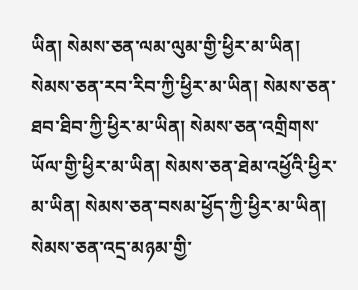ཡིན། སེམས་ཅན་ལམ་ལུམ་གྱི་ཕྱིར་མ་ཡིན། སེམས་ཅན་རབ་རིབ་ཀྱི་ཕྱིར་མ་ཡིན། སེམས་ཅན་ཐབ་ཐིབ་ཀྱི་ཕྱིར་མ་ཡིན། སེམས་ཅན་འགྲིགས་ཡོལ་གྱི་ཕྱིར་མ་ཡིན། སེམས་ཅན་ཐེམ་འཕྱོའི་ཕྱིར་མ་ཡིན། སེམས་ཅན་བསམ་ཕྱོད་ཀྱི་ཕྱིར་མ་ཡིན། སེམས་ཅན་འདྲ་མཉམ་གྱི་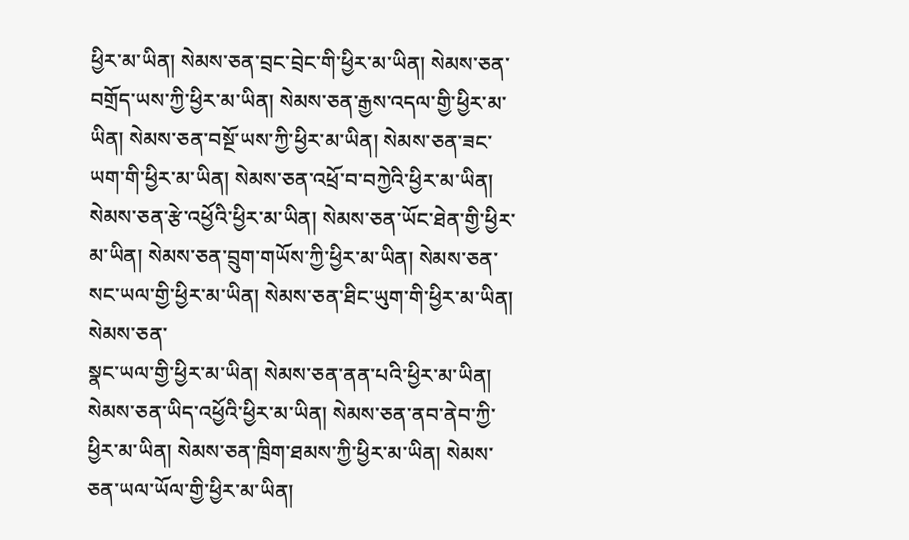ཕྱིར་མ་ཡིན། སེམས་ཅན་བྲང་བྲེང་གི་ཕྱིར་མ་ཡིན། སེམས་ཅན་བགྲོད་ཡས་ཀྱི་ཕྱིར་མ་ཡིན། སེམས་ཅན་རྒྱས་འདལ་གྱི་ཕྱིར་མ་ཡིན། སེམས་ཅན་བསྔོ་ཡས་ཀྱི་ཕྱིར་མ་ཡིན། སེམས་ཅན་ཟང་ཡག་གི་ཕྱིར་མ་ཡིན། སེམས་ཅན་འཕྲོ་བ་བཀྱེའི་ཕྱིར་མ་ཡིན། སེམས་ཅན་རྩེ་འཕྱོའི་ཕྱིར་མ་ཡིན། སེམས་ཅན་ཡོང་ཐེན་གྱི་ཕྱིར་མ་ཡིན། སེམས་ཅན་བྲུག་གཡོས་ཀྱི་ཕྱིར་མ་ཡིན། སེམས་ཅན་སང་ཡལ་གྱི་ཕྱིར་མ་ཡིན། སེམས་ཅན་ཐིང་ཡུག་གི་ཕྱིར་མ་ཡིན། སེམས་ཅན་
སྣང་ཡལ་གྱི་ཕྱིར་མ་ཡིན། སེམས་ཅན་ནན་པའི་ཕྱིར་མ་ཡིན། སེམས་ཅན་ཡིད་འཕྱོའི་ཕྱིར་མ་ཡིན། སེམས་ཅན་ནབ་ནེབ་ཀྱི་ཕྱིར་མ་ཡིན། སེམས་ཅན་ཁྲིག་ཐམས་ཀྱི་ཕྱིར་མ་ཡིན། སེམས་ཅན་ཡལ་ཡོལ་གྱི་ཕྱིར་མ་ཡིན།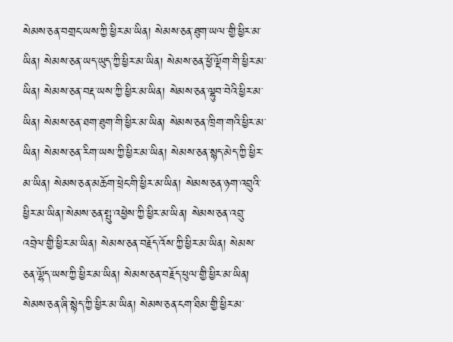སེམས་ཅན་བགྲང་ཡས་ཀྱི་ཕྱིར་མ་ཡིན། སེམས་ཅན་ཐུག་ཡལ་གྱི་ཕྱིར་མ་ཡིན། སེམས་ཅན་ཡད་ཡུད་ཀྱི་ཕྱིར་མ་ཡིན། སེམས་ཅན་ཕྱོ་ལྡོག་གི་ཕྱིར་མ་ཡིན། སེམས་ཅན་བརྡ་ཡས་ཀྱི་ཕྱིར་མ་ཡིན། སེམས་ཅན་ལྷུབ་བེའི་ཕྱིར་མ་ཡིན། སེམས་ཅན་ཐག་ཐུག་གི་ཕྱིར་མ་ཡིན། སེམས་ཅན་ཁྲིག་གའི་ཕྱིར་མ་ཡིན། སེམས་ཅན་རིག་ཡས་ཀྱི་ཕྱིར་མ་ཡིན། སེམས་ཅན་སྙད་མེད་ཀྱི་ཕྱིར་མ་ཡིན། སེམས་ཅན་མཆོག་ཕྲེང་གི་ཕྱིར་མ་ཡིན། སེམས་ཅན་ཉག་འབྲུའི་ཕྱིར་མ་ཡིན།་སེམས་ཅན་སྤུ་འཕྱེས་ཀྱི་ཕྱིར་མ་ཡིན། སེམས་ཅན་འབྲུ་འབྲེལ་གྱི་ཕྱིར་མ་ཡིན། སེམས་ཅན་བརྗོད་འོས་ཀྱི་ཕྱིར་མ་ཡིན། སེམས་ཅན་ལྷོད་ཡས་ཀྱི་ཕྱིར་མ་ཡིན། སེམས་ཅན་བརྗོད་ཕུལ་གྱི་ཕྱིར་མ་ཡིན། སེམས་ཅན་ཞི་སྙེད་ཀྱི་ཕྱིར་མ་ཡིན། སེམས་ཅན་ངག་ཐིམ་གྱི་ཕྱིར་མ་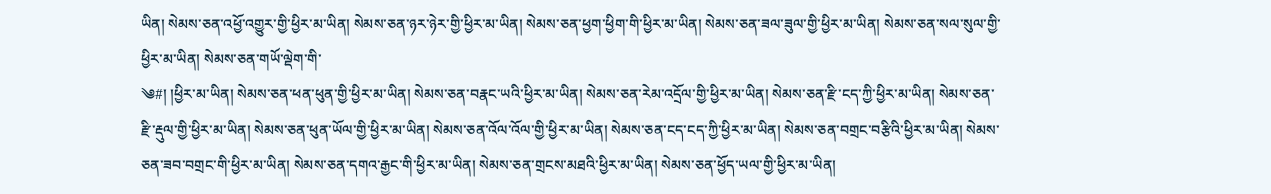ཡིན། སེམས་ཅན་འཕྱོ་འགྱུར་གྱི་ཕྱིར་མ་ཡིན། སེམས་ཅན་ཉར་ཉེར་གྱི་ཕྱིར་མ་ཡིན། སེམས་ཅན་ཕྱག་ཕྱིག་གི་ཕྱིར་མ་ཡིན། སེམས་ཅན་ཟལ་ཟུལ་གྱི་ཕྱིར་མ་ཡིན། སེམས་ཅན་སལ་སུལ་གྱི་ཕྱིར་མ་ཡིན། སེམས་ཅན་གཡོ་ལྡེག་གི་
༄#། །ཕྱིར་མ་ཡིན། སེམས་ཅན་ཕན་ཕུན་གྱི་ཕྱིར་མ་ཡིན། སེམས་ཅན་བརྣང་ཡའི་ཕྱིར་མ་ཡིན། སེམས་ཅན་རེམ་འདྲོལ་གྱི་ཕྱིར་མ་ཡིན། སེམས་ཅན་རྫི་ངད་ཀྱི་ཕྱིར་མ་ཡིན། སེམས་ཅན་རྫི་རྡུལ་གྱི་ཕྱིར་མ་ཡིན། སེམས་ཅན་ཕུན་ཡོལ་གྱི་ཕྱིར་མ་ཡིན། སེམས་ཅན་འོལ་འོལ་གྱི་ཕྱིར་མ་ཡིན། སེམས་ཅན་ངད་ངད་ཀྱི་ཕྱིར་མ་ཡིན། སེམས་ཅན་བགྲང་བརྩིའི་ཕྱིར་མ་ཡིན། སེམས་ཅན་ཟབ་བགྲང་གི་ཕྱིར་མ་ཡིན། སེམས་ཅན་དགའ་རྒྱང་གི་ཕྱིར་མ་ཡིན། སེམས་ཅན་གྲངས་མཐའི་ཕྱིར་མ་ཡིན། སེམས་ཅན་ཕྱོད་ཡལ་གྱི་ཕྱིར་མ་ཡིན།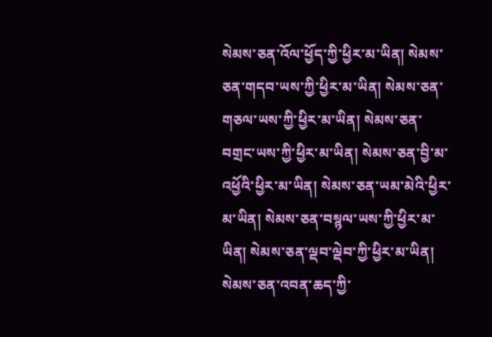སེམས་ཅན་འོལ་ཕྱོད་ཀྱི་ཕྱིར་མ་ཡིན། སེམས་ཅན་གདབ་ཡས་ཀྱི་ཕྱིར་མ་ཡིན། སེམས་ཅན་གཅལ་ཡས་ཀྱི་ཕྱིར་མ་ཡིན། སེམས་ཅན་བགྲང་ཡས་ཀྱི་ཕྱིར་མ་ཡིན། སེམས་ཅན་བྱི་མ་འཕྱོའི་ཕྱིར་མ་ཡིན། སེམས་ཅན་ཡམ་མེའི་ཕྱིར་མ་ཡིན། སེམས་ཅན་བསྙལ་ཡས་ཀྱི་ཕྱིར་མ་ཡིན། སེམས་ཅན་ལྡབ་ལྡེབ་ཀྱི་ཕྱིར་མ་ཡིན། སེམས་ཅན་འབན་ཆད་ཀྱི་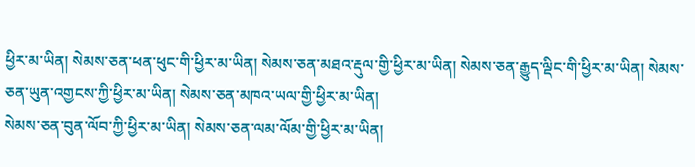ཕྱིར་མ་ཡིན། སེམས་ཅན་ཕན་ཕུང་གི་ཕྱིར་མ་ཡིན། སེམས་ཅན་མཐའ་རྡུལ་གྱི་ཕྱིར་མ་ཡིན། སེམས་ཅན་རྒྱུད་ལྡིང་གི་ཕྱིར་མ་ཡིན། སེམས་ཅན་ཡུན་འགྱངས་ཀྱི་ཕྱིར་མ་ཡིན། སེམས་ཅན་མཁའ་ཡལ་གྱི་ཕྱིར་མ་ཡིན།
སེམས་ཅན་བུན་ལོབ་ཀྱི་ཕྱིར་མ་ཡིན། སེམས་ཅན་ལམ་ལོམ་གྱི་ཕྱིར་མ་ཡིན།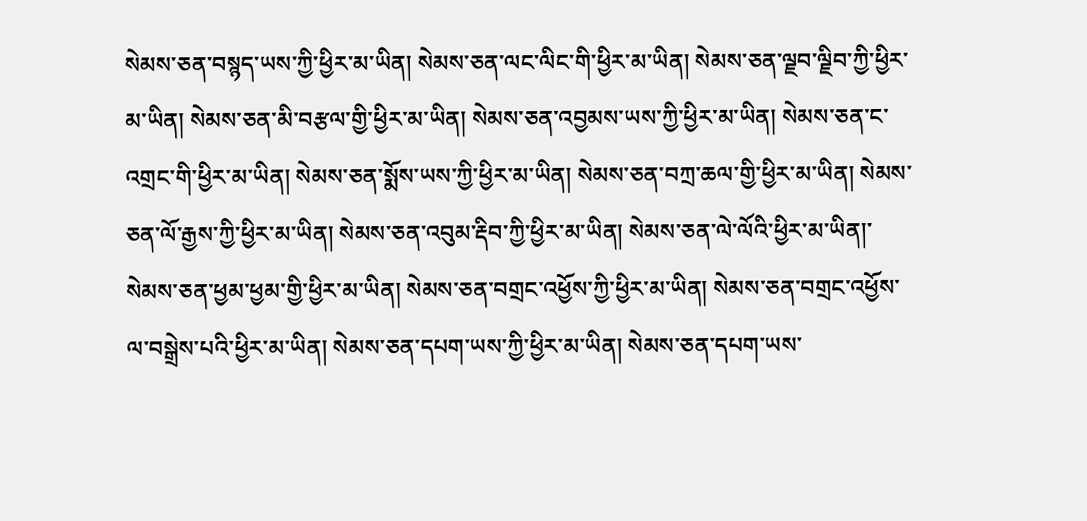སེམས་ཅན་བསྙད་ཡས་ཀྱི་ཕྱིར་མ་ཡིན། སེམས་ཅན་ལང་ལིང་གི་ཕྱིར་མ་ཡིན། སེམས་ཅན་ལྗབ་ལྗིབ་ཀྱི་ཕྱིར་མ་ཡིན། སེམས་ཅན་མི་བརྩལ་གྱི་ཕྱིར་མ་ཡིན། སེམས་ཅན་འབྱམས་ཡས་ཀྱི་ཕྱིར་མ་ཡིན། སེམས་ཅན་ང་འགྲང་གི་ཕྱིར་མ་ཡིན། སེམས་ཅན་སྨོས་ཡས་ཀྱི་ཕྱིར་མ་ཡིན། སེམས་ཅན་བཀྲ་ཆལ་གྱི་ཕྱིར་མ་ཡིན། སེམས་ཅན་ལོ་རྒྱས་ཀྱི་ཕྱིར་མ་ཡིན། སེམས་ཅན་འབུམ་རྡིབ་ཀྱི་ཕྱིར་མ་ཡིན། སེམས་ཅན་ལེ་ལོའི་ཕྱིར་མ་ཡིན།་སེམས་ཅན་ཕྱམ་ཕྱམ་གྱི་ཕྱིར་མ་ཡིན། སེམས་ཅན་བགྲང་འཕྱོས་ཀྱི་ཕྱིར་མ་ཡིན། སེམས་ཅན་བགྲང་འཕྱོས་ལ་བསྒྲེས་པའི་ཕྱིར་མ་ཡིན། སེམས་ཅན་དཔག་ཡས་ཀྱི་ཕྱིར་མ་ཡིན། སེམས་ཅན་དཔག་ཡས་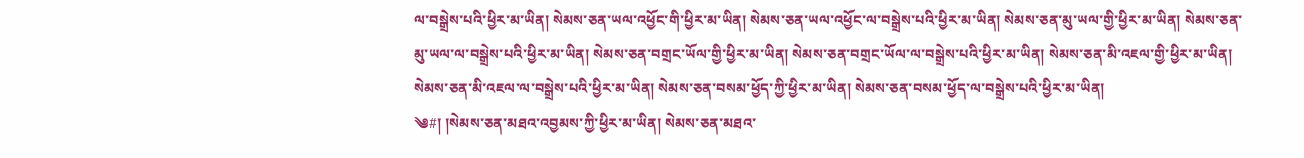ལ་བསྒྲེས་པའི་ཕྱིར་མ་ཡིན། སེམས་ཅན་ཡལ་འཕྱོང་གི་ཕྱིར་མ་ཡིན། སེམས་ཅན་ཡལ་འཕྱོང་ལ་བསྒྲེས་པའི་ཕྱིར་མ་ཡིན། སེམས་ཅན་མུ་ཡལ་གྱི་ཕྱིར་མ་ཡིན། སེམས་ཅན་མུ་ཡལ་ལ་བསྒྲེས་པའི་ཕྱིར་མ་ཡིན། སེམས་ཅན་བགྲང་ཡོལ་གྱི་ཕྱིར་མ་ཡིན། སེམས་ཅན་བགྲང་ཡོལ་ལ་བསྒྲེས་པའི་ཕྱིར་མ་ཡིན། སེམས་ཅན་མི་འཇལ་གྱི་ཕྱིར་མ་ཡིན། སེམས་ཅན་མི་འཇལ་ལ་བསྒྲེས་པའི་ཕྱིར་མ་ཡིན། སེམས་ཅན་བསམ་ཕྱོད་ཀྱི་ཕྱིར་མ་ཡིན། སེམས་ཅན་བསམ་ཕྱོད་ལ་བསྒྲེས་པའི་ཕྱིར་མ་ཡིན།
༄#། །སེམས་ཅན་མཐའ་འབྱམས་ཀྱི་ཕྱིར་མ་ཡིན། སེམས་ཅན་མཐའ་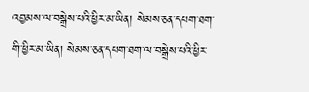འབྱམས་ལ་བསྒྲེས་པའི་ཕྱིར་མ་ཡིན། སེམས་ཅན་དཔག་ཐག་གི་ཕྱིར་མ་ཡིན། སེམས་ཅན་དཔག་ཐག་ལ་བསྒྲེས་པའི་ཕྱིར་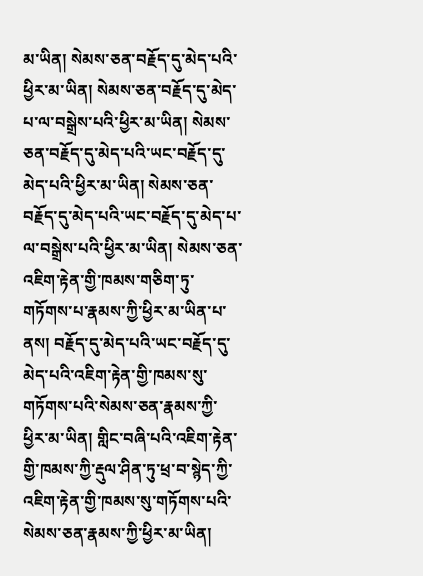མ་ཡིན། སེམས་ཅན་བརྗོད་དུ་མེད་པའི་ཕྱིར་མ་ཡིན། སེམས་ཅན་བརྗོད་དུ་མེད་པ་ལ་བསྒྲེས་པའི་ཕྱིར་མ་ཡིན། སེམས་ཅན་བརྗོད་དུ་མེད་པའི་ཡང་བརྗོད་དུ་མེད་པའི་ཕྱིར་མ་ཡིན། སེམས་ཅན་བརྗོད་དུ་མེད་པའི་ཡང་བརྗོད་དུ་མེད་པ་ལ་བསྒྲེས་པའི་ཕྱིར་མ་ཡིན། སེམས་ཅན་འཇིག་རྟེན་གྱི་ཁམས་གཅིག་ཏུ་གཏོགས་པ་རྣམས་ཀྱི་ཕྱིར་མ་ཡིན་པ་ནས། བརྗོད་དུ་མེད་པའི་ཡང་བརྗོད་དུ་མེད་པའི་འཇིག་རྟེན་གྱི་ཁམས་སུ་གཏོགས་པའི་སེམས་ཅན་རྣམས་ཀྱི་ཕྱིར་མ་ཡིན། གླིང་བཞི་པའི་འཇིག་རྟེན་གྱི་ཁམས་ཀྱི་རྡུལ་ཤིན་ཏུ་ཕྲ་བ་སྙེད་ཀྱི་འཇིག་རྟེན་གྱི་ཁམས་སུ་གཏོགས་པའི་སེམས་ཅན་རྣམས་ཀྱི་ཕྱིར་མ་ཡིན།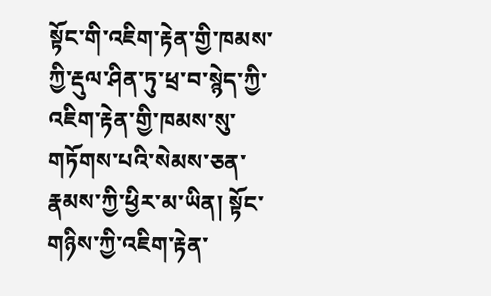སྟོང་གི་འཇིག་རྟེན་གྱི་ཁམས་ཀྱི་རྡུལ་ཤིན་ཏུ་ཕྲ་བ་སྙེད་ཀྱི་འཇིག་རྟེན་གྱི་ཁམས་སུ་གཏོགས་པའི་སེམས་ཅན་རྣམས་ཀྱི་ཕྱིར་མ་ཡིན། སྟོང་གཉིས་ཀྱི་འཇིག་རྟེན་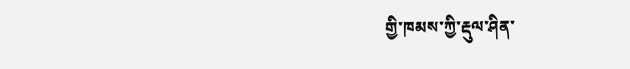གྱི་ཁམས་ཀྱི་རྡུལ་ཤིན་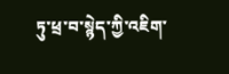ཏུ་ཕྲ་བ་སྙེད་ཀྱི་འཇིག་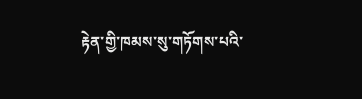རྟེན་གྱི་ཁམས་སུ་གཏོགས་པའི་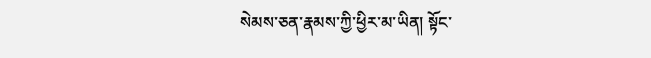སེམས་ཅན་རྣམས་ཀྱི་ཕྱིར་མ་ཡིན། སྟོང་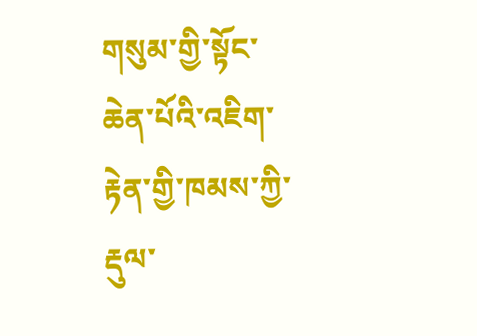གསུམ་གྱི་སྟོང་ཆེན་པོའི་འཇིག་རྟེན་གྱི་ཁམས་ཀྱི་རྡུལ་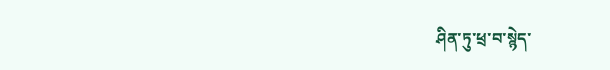ཤིན་ཏུ་ཕྲ་བ་སྙེད་